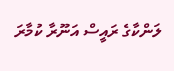ލަންކާގެ ރައީސް އަނޫރާ ކުމާރަ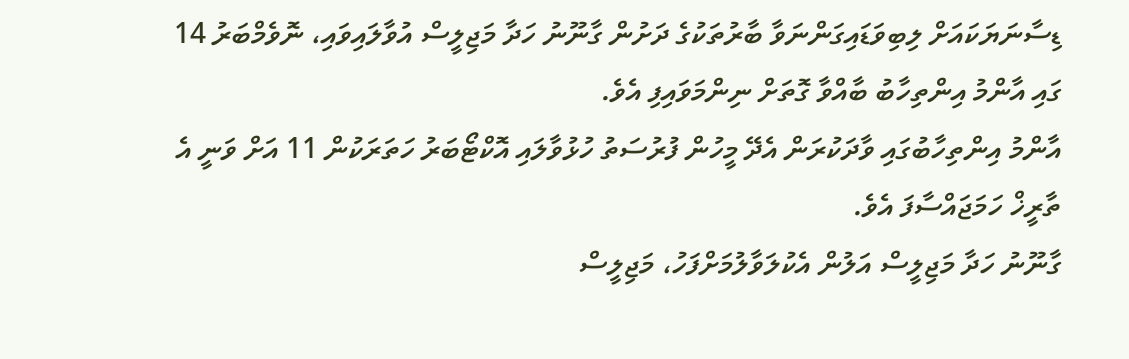ޑިސާނަޔަކައަށް ލިބިވަޑައިގަންނަވާ ބާރުތަކުގެ ދަށުން ގާނޫނު ހަދާ މަޖިލީސް އުވާލައިވައި، ނޮވެމްބަރު 14 ގައި އާންމު އިންތިހާބު ބާއްވާ ގޮތަށް ނިންމަވައިފި އެވެ.
އާންމު އިންތިހާބުގައި ވާދަކުރަން އެދޭ މީހުން ފުރުސަތު ހުޅުވާލައި އޮކްޓޯބަރު ހަތަރަކުން 11 އަށް ވަނީ އެ ތާރީޚް ހަމަޖައްސާފަ އެވެ.
ގާނޫނު ހަދާ މަޖިލީސް އަލުން އެކުލަވާލުމަށްފަހު، މަޖިލީސް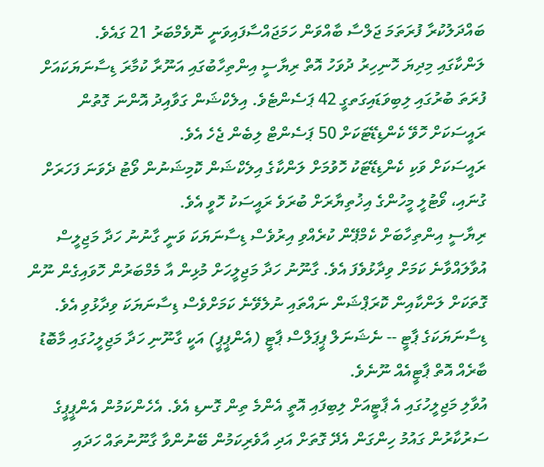ބައްދަލުކުރާ ފުރަތަމަ ޖަލްސާ ބާއްވަން ހަމަޖައްސާފައިވަނީ ނޮވެމްބަރު 21 ގައެވެ.
ލަންކާގައި މިދިޔަ ހޮނިހިރު ދުވަހު އޮތް ރިޔާސީ އިންތިހާބުގައި އަނޫރާ ކުމާރަ ޑިސާނަޔަކައަށް ފުރަތަ ބުރުގައި ލިބިވަޑައިގަތގީ 42 ޕަސެންޓެވެ. އިލެކްޝަން ގަވާއިދު އޮންނަ ގޮތުން ރައީސަކަށް ހޮވޭ ކެންޑިޑޭޓަކަށް 50 ޕަސެންޓް ލިބެން ޖެހެ އެވެ.
ރައީސަކަށް ވަކި ކެންޑިޑޭޓަކު ހޮވުމަށް ލަންކާގެ އިލެކްޝަން ކޮމިޝަނުން ވޯޓު ދެވަނަ ފަހަރަށް ގުނައި، ވޯޓުލީ މީހުންގެ އިޚުތިޔާރަށް ބުރަވެ ރައީސަކު ހޮވީ އެވެ.
ރިޔާސީ އިންތިހާބަށް ކެމްޕޭން ކުރެއްވި އިރުވެސް ޑިސާނަޔަކަ ވަނީ ގާނުނު ހަދާ މަޖިލީސް އުވާލައްވާނެ ކަމަށް ވިދާޅުވެފަ އެވެ. ގާނޫނު ހަދާ މަޖިލީހަށް މުޅިން އާ މެމްބަރުން ހޮވައިގެން ނޫން ގޮތަކަށް ލަންކާއިން ކޮރަޕްޝަން ނައްތައި ނުލެވޭނެ ކަމަށްވެސް ޑިސާނަޔަކަ ވިދާޅުވި އެވެ.
ޑިސާނަޔަކަގެ ޕާޓީ -- ނެޝަނަލް ޕީޕަލްސް ޕާޓީ (އެންޕީޕީ) އަކީ ގާނޫނި ހަދާ މަޖިލީހުގައި މާބޮޑު ބާރެއް އޮތް ޕާޓީއެއް ނޫނެވެ.
އުވާލި މަޖިލީހުގައި އެ ޕާޓީއަށް ލިބިފައި އޮތީ އެންމެ ތިން ގޮނޑި އެވެ. އެހެންކަމުން އެންޕީޕީގެ ސަރުކާރުން ގައުމު ހިންގަން އެދޭ ގޮތަށް އަދި އާވެރިކަމުން ބޭނުންވާ ގާނޫނުތައް ހަދައި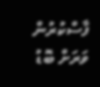ފާސްކުރުން ވަރަށް ބޮޑު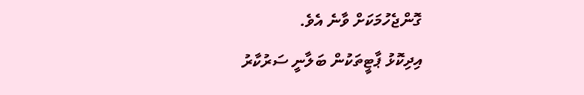ގޮންޖެހުމަކަށް ވާނެ އެވެ.
އިދިކޮޅު ޕާޓީތަކުން ބަލާނީ ސަރުކާރު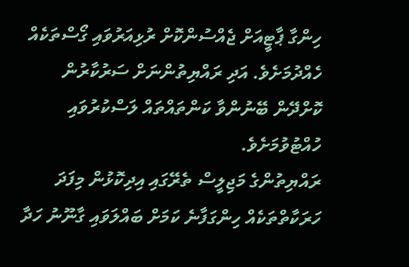ހިންގާ ޕާޓީއަށް ޖެއްސުންކޮށް ރުޅިއަރުވައި ގޯސްތަކެއް ހެއްދުމަށެވެ. އަދި ރައްޔިތުންނަށް ސަރުކާރުން ކޮށްދޭން ބޭނުންވާ ކަންތައްތައް ލަސްކުރުވައި ހުއްޓުވުމަށެވެ.
ރައްޔިތުންގެ މަޖިލީސް ތެރޭގައި އިދިކޮޅުން މިފަދަ ހަރަކާތްތަކެއް ހިންގަފާނެ ކަމަށް ބައްލަވައި ގާނޫނު ހަދާ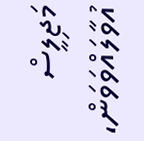މަޖިލީސް އުވާލައްވަވަން،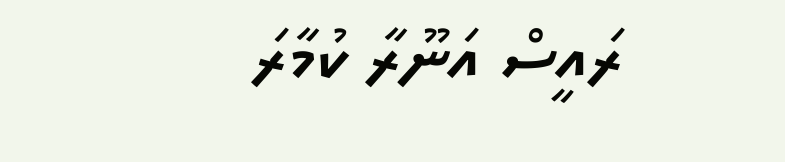ރައީސް އަނޫރާ ކުމާރަ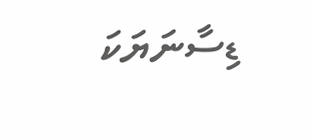ޑިސާނަޔަކަ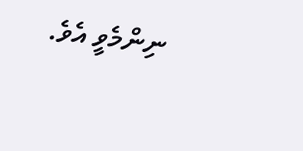ނިންމެވީ އެވެ.